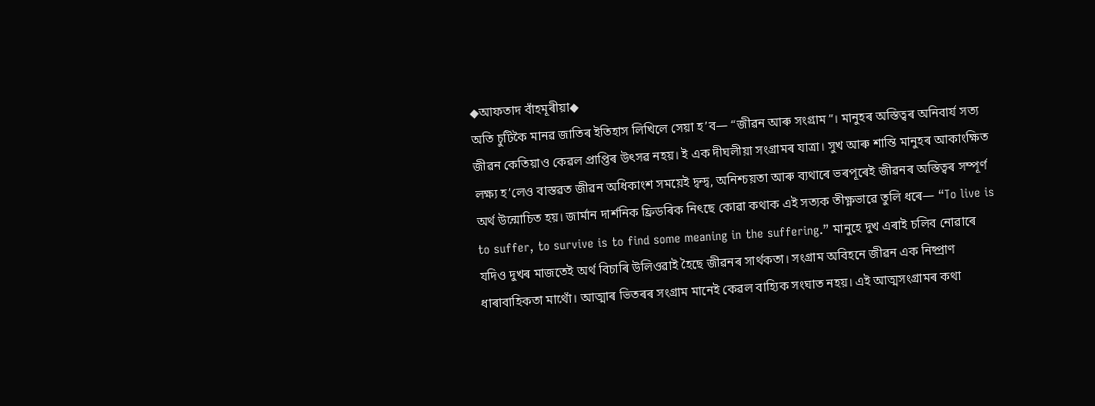◆আফতাদ বাঁহমূৰীয়া◆
অতি চুটিকৈ মানৱ জাতিৰ ইতিহাস লিখিলে সেয়া হ’ব― “জীৱন আৰু সংগ্ৰাম”। মানুহৰ অস্তিত্বৰ অনিবাৰ্য সত্য জীৱন কেতিয়াও কেৱল প্ৰাপ্তিৰ উৎসৱ নহয়। ই এক দীঘলীয়া সংগ্রামৰ যাত্ৰা। সুখ আৰু শান্তি মানুহৰ আকাংক্ষিত লক্ষ্য হ’লেও বাস্তৱত জীৱন অধিকাংশ সময়েই দ্বন্দ্ব, অনিশ্চয়তা আৰু ব্যথাৰে ভৰপূৰেই জীৱনৰ অস্তিত্বৰ সম্পূৰ্ণ অৰ্থ উন্মোচিত হয়। জাৰ্মান দাৰ্শনিক ফ্ৰিডৰিক নিৎছে কোৱা কথাক এই সত্যক তীক্ষ্ণভাৱে তুলি ধৰে— “To live is to suffer, to survive is to find some meaning in the suffering.” মানুহে দুখ এৰাই চলিব নোৱাৰে যদিও দুখৰ মাজতেই অৰ্থ বিচাৰি উলিওৱাই হৈছে জীৱনৰ সাৰ্থকতা। সংগ্রাম অবিহনে জীৱন এক নিষ্প্ৰাণ ধাৰাবাহিকতা মাথোঁ। আত্মাৰ ভিতৰৰ সংগ্ৰাম মানেই কেৱল বাহ্যিক সংঘাত নহয়। এই আত্মসংগ্রামৰ কথা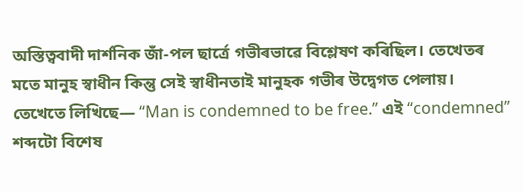অস্তিত্ববাদী দাৰ্শনিক জাঁ-পল ছাৰ্ত্ৰে গভীৰভাৱে বিশ্লেষণ কৰিছিল। তেখেতৰ মতে মানুহ স্বাধীন কিন্তু সেই স্বাধীনতাই মানুহক গভীৰ উদ্বেগত পেলায়। তেখেতে লিখিছে— “Man is condemned to be free.” এই “condemned” শব্দটো বিশেষ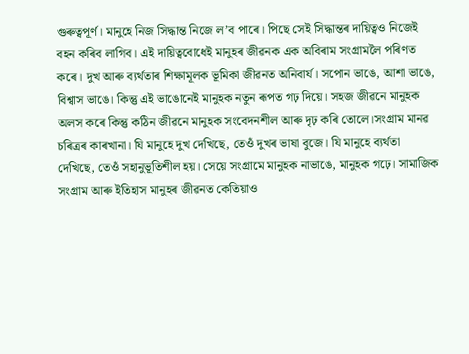গুৰুত্বপূৰ্ণ। মানুহে নিজ সিদ্ধান্ত নিজে ল’ব পাৰে। পিছে সেই সিদ্ধান্তৰ দায়িত্বও নিজেই বহন কৰিব লাগিব। এই দায়িত্ববোধেই মানুহৰ জীৱনক এক অবিৰাম সংগ্রামলৈ পৰিণত কৰে। দুখ আৰু ব্যৰ্থতাৰ শিক্ষামূলক ভূমিকা জীৱনত অনিবাৰ্য। সপোন ভাঙে, আশা ভাঙে, বিশ্বাস ভাঙে। কিন্তু এই ভাঙোনেই মানুহক নতুন ৰূপত গঢ় দিয়ে। সহজ জীৱনে মানুহক অলস কৰে কিন্তু কঠিন জীৱনে মানুহক সংবেদনশীল আৰু দৃঢ় কৰি তোলে।সংগ্রাম মানৱ চৰিত্ৰৰ কাৰখানা। যি মানুহে দুখ দেখিছে, তেওঁ দুখৰ ভাষা বুজে। যি মানুহে ব্যৰ্থতা দেখিছে, তেওঁ সহানুভূতিশীল হয়। সেয়ে সংগ্রামে মানুহক নাভাঙে, মানুহক গঢ়ে। সামাজিক সংগ্রাম আৰু ইতিহাস মানুহৰ জীৱনত কেতিয়াও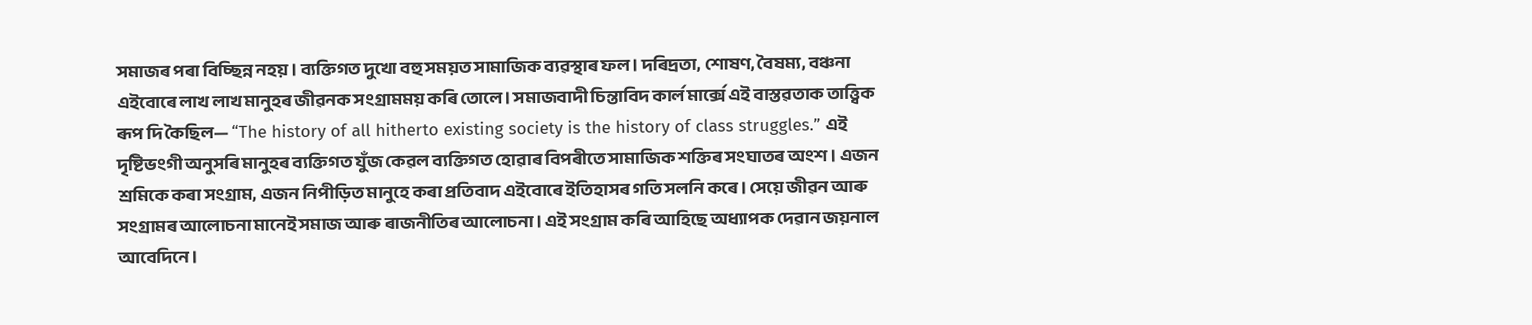সমাজৰ পৰা বিচ্ছিন্ন নহয়। ব্যক্তিগত দুখো বহু সময়ত সামাজিক ব্যৱস্থাৰ ফল। দৰিদ্ৰতা, শোষণ, বৈষম্য, বঞ্চনা এইবোৰে লাখ লাখ মানুহৰ জীৱনক সংগ্রামময় কৰি তোলে। সমাজবাদী চিন্তাবিদ কাৰ্ল মাৰ্ক্সে এই বাস্তৱতাক তাত্ত্বিক ৰূপ দি কৈছিল— “The history of all hitherto existing society is the history of class struggles.” এই দৃষ্টিভংগী অনুসৰি মানুহৰ ব্যক্তিগত যুঁজ কেৱল ব্যক্তিগত হোৱাৰ বিপৰীতে সামাজিক শক্তিৰ সংঘাতৰ অংশ। এজন শ্ৰমিকে কৰা সংগ্রাম, এজন নিপীড়িত মানুহে কৰা প্ৰতিবাদ এইবোৰে ইতিহাসৰ গতি সলনি কৰে। সেয়ে জীৱন আৰু সংগ্রামৰ আলোচনা মানেই সমাজ আৰু ৰাজনীতিৰ আলোচনা। এই সংগ্ৰাম কৰি আহিছে অধ্যাপক দেৱান জয়নাল আবেদিনে।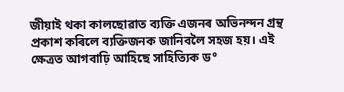জীয়াই থকা কালছোৱাত ব্যক্তি এজনৰ অভিনন্দন গ্ৰন্থ প্ৰকাশ কৰিলে ব্যক্তিজনক জানিবলৈ সহজ হয়। এই ক্ষেত্ৰত আগবাঢ়ি আহিছে সাহিত্যিক ড°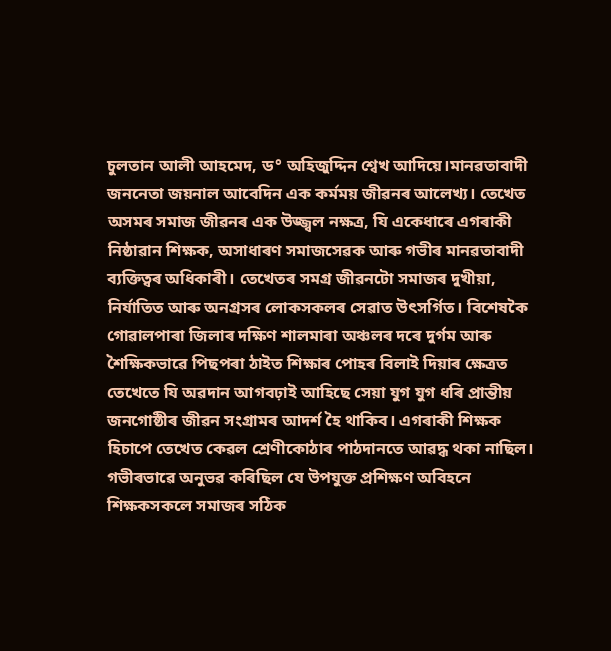চুলতান আলী আহমেদ, ড° অহিজুদ্দিন শ্বেখ আদিয়ে।মানৱতাবাদী জননেতা জয়নাল আবেদিন এক কৰ্মময় জীৱনৰ আলেখ্য। তেখেত অসমৰ সমাজ জীৱনৰ এক উজ্জ্বল নক্ষত্ৰ, যি একেধাৰে এগৰাকী নিষ্ঠাৱান শিক্ষক, অসাধাৰণ সমাজসেৱক আৰু গভীৰ মানৱতাবাদী ব্যক্তিত্বৰ অধিকাৰী। তেখেতৰ সমগ্ৰ জীৱনটো সমাজৰ দুখীয়া, নিৰ্যাতিত আৰু অনগ্ৰসৰ লোকসকলৰ সেৱাত উৎসৰ্গিত। বিশেষকৈ গোৱালপাৰা জিলাৰ দক্ষিণ শালমাৰা অঞ্চলৰ দৰে দুৰ্গম আৰু শৈক্ষিকভাৱে পিছপৰা ঠাইত শিক্ষাৰ পোহৰ বিলাই দিয়াৰ ক্ষেত্ৰত তেখেতে যি অৱদান আগবঢ়াই আহিছে সেয়া যুগ যুগ ধৰি প্ৰান্তীয় জনগোষ্ঠীৰ জীৱন সংগ্ৰামৰ আদৰ্শ হৈ থাকিব। এগৰাকী শিক্ষক হিচাপে তেখেত কেৱল শ্ৰেণীকোঠাৰ পাঠদানতে আৱদ্ধ থকা নাছিল। গভীৰভাৱে অনুভৱ কৰিছিল যে উপযুক্ত প্ৰশিক্ষণ অবিহনে শিক্ষকসকলে সমাজৰ সঠিক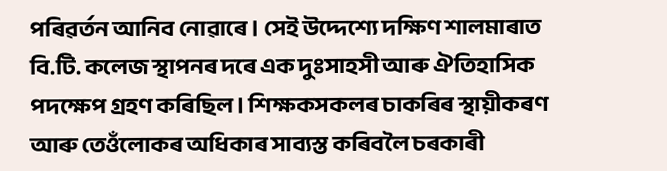পৰিৱৰ্তন আনিব নোৱাৰে। সেই উদ্দেশ্যে দক্ষিণ শালমাৰাত বি.টি. কলেজ স্থাপনৰ দৰে এক দুঃসাহসী আৰু ঐতিহাসিক পদক্ষেপ গ্ৰহণ কৰিছিল। শিক্ষকসকলৰ চাকৰিৰ স্থায়ীকৰণ আৰু তেওঁলোকৰ অধিকাৰ সাব্যস্ত কৰিবলৈ চৰকাৰী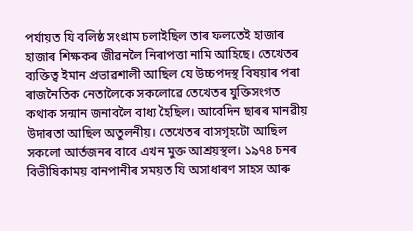পৰ্যায়ত যি বলিষ্ঠ সংগ্ৰাম চলাইছিল তাৰ ফলতেই হাজাৰ হাজাৰ শিক্ষকৰ জীৱনলৈ নিৰাপত্তা নামি আহিছে। তেখেতৰ ব্যক্তিত্ব ইমান প্ৰভাৱশালী আছিল যে উচ্চপদস্থ বিষয়াৰ পৰা ৰাজনৈতিক নেতালৈকে সকলোৱে তেখেতৰ যুক্তিসংগত কথাক সন্মান জনাবলৈ বাধ্য হৈছিল। আবেদিন ছাৰৰ মানৱীয় উদাৰতা আছিল অতুলনীয়। তেখেতৰ বাসগৃহটো আছিল সকলো আৰ্তজনৰ বাবে এখন মুক্ত আশ্ৰয়স্থল। ১৯৭৪ চনৰ বিভীষিকাময় বানপানীৰ সময়ত যি অসাধাৰণ সাহস আৰু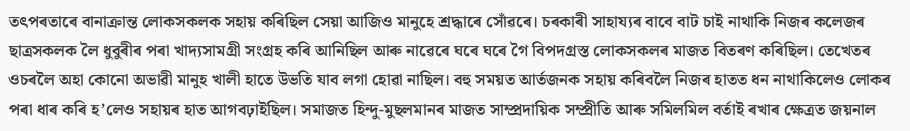তৎপৰতাৰে বানাক্ৰান্ত লোকসকলক সহায় কৰিছিল সেয়া আজিও মানুহে শ্ৰদ্ধাৰে সোঁৱৰে। চৰকাৰী সাহায্যৰ বাবে বাট চাই নাথাকি নিজৰ কলেজৰ ছাত্ৰসকলক লৈ ধুবুৰীৰ পৰা খাদ্যসামগ্ৰী সংগ্ৰহ কৰি আনিছিল আৰু নাৱেৰে ঘৰে ঘৰে গৈ বিপদগ্ৰস্ত লোকসকলৰ মাজত বিতৰণ কৰিছিল। তেখেতৰ ওচৰলৈ অহা কোনো অভাৱী মানুহ খালী হাতে উভতি যাব লগা হোৱা নাছিল। বহু সময়ত আৰ্তজনক সহায় কৰিবলৈ নিজৰ হাতত ধন নাথাকিলেও লোকৰ পৰা ধাৰ কৰি হ’লেও সহায়ৰ হাত আগবঢ়াইছিল। সমাজত হিন্দু-মুছলমানৰ মাজত সাম্প্ৰদায়িক সম্প্ৰীতি আৰু সমিলমিল বৰ্তাই ৰখাৰ ক্ষেত্ৰত জয়নাল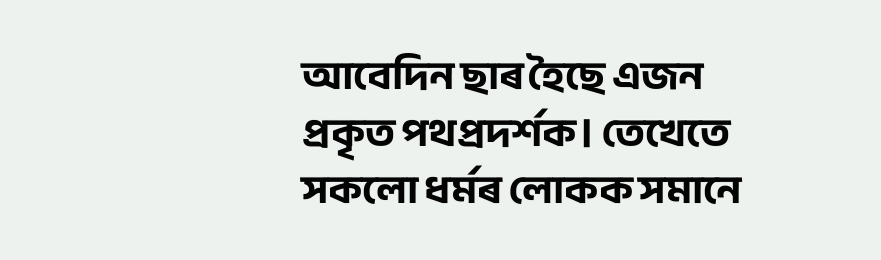আবেদিন ছাৰ হৈছে এজন প্ৰকৃত পথপ্ৰদৰ্শক। তেখেতে সকলো ধৰ্মৰ লোকক সমানে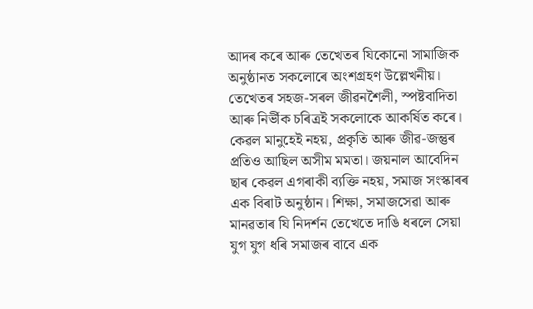আদৰ কৰে আৰু তেখেতৰ যিকোনো সামাজিক অনুষ্ঠানত সকলোৰে অংশগ্ৰহণ উল্লেখনীয়। তেখেতৰ সহজ-সৰল জীৱনশৈলী, স্পষ্টবাদিতা আৰু নিৰ্ভীক চৰিত্ৰই সকলোকে আকৰ্ষিত কৰে। কেৱল মানুহেই নহয়, প্ৰকৃতি আৰু জীৱ-জন্তুৰ প্ৰতিও আছিল অসীম মমতা। জয়নাল আবেদিন ছাৰ কেৱল এগৰাকী ব্যক্তি নহয়, সমাজ সংস্কাৰৰ এক বিৰাট অনুষ্ঠান। শিক্ষা, সমাজসেৱা আৰু মানৱতাৰ যি নিদৰ্শন তেখেতে দাঙি ধৰলে সেয়া যুগ যুগ ধৰি সমাজৰ বাবে এক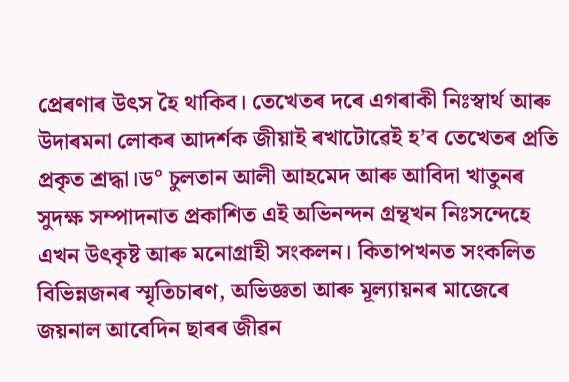প্ৰেৰণাৰ উৎস হৈ থাকিব। তেখেতৰ দৰে এগৰাকী নিঃস্বার্থ আৰু উদাৰমনা লোকৰ আদৰ্শক জীয়াই ৰখাটোৱেই হ’ব তেখেতৰ প্ৰতি প্ৰকৃত শ্ৰদ্ধা।ড° চুলতান আলী আহমেদ আৰু আবিদা খাতুনৰ সুদক্ষ সম্পাদনাত প্ৰকাশিত এই অভিনন্দন গ্ৰন্থখন নিঃসন্দেহে এখন উৎকৃষ্ট আৰু মনোগ্ৰাহী সংকলন। কিতাপখনত সংকলিত বিভিন্নজনৰ স্মৃতিচাৰণ, অভিজ্ঞতা আৰু মূল্যায়নৰ মাজেৰে জয়নাল আবেদিন ছাৰৰ জীৱন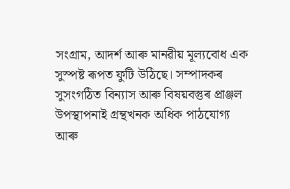সংগ্ৰাম, আদৰ্শ আৰু মানৱীয় মূল্যবোধ এক সুস্পষ্ট ৰূপত ফুটি উঠিছে। সম্পাদকৰ সুসংগঠিত বিন্যাস আৰু বিষয়বস্তুৰ প্ৰাঞ্জল উপস্থাপনাই গ্ৰন্থখনক অধিক পাঠযোগ্য আৰু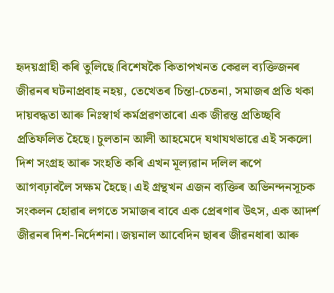হৃদয়গ্ৰাহী কৰি তুলিছে।বিশেষকৈ কিতাপখনত কেৱল ব্যক্তিজনৰ জীৱনৰ ঘটনাপ্ৰবাহ নহয়, তেখেতৰ চিন্তা-চেতনা, সমাজৰ প্ৰতি থকা দায়বদ্ধতা আৰু নিঃস্বাৰ্থ কৰ্মপ্ৰৱণতাৰো এক জীৱন্ত প্ৰতিচ্ছবি প্ৰতিফলিত হৈছে। চুলতান আলী আহমেদে যথাযথভাৱে এই সকলো দিশ সংগ্ৰহ আৰু সংহতি কৰি এখন মূল্যৱান দলিল ৰূপে আগবঢ়াবলৈ সক্ষম হৈছে। এই গ্ৰন্থখন এজন ব্যক্তিৰ অভিনন্দনসূচক সংকলন হোৱাৰ লগতে সমাজৰ বাবে এক প্ৰেৰণাৰ উৎস, এক আদৰ্শ জীৱনৰ দিশ-নির্দেশনা। জয়নাল আবেদিন ছাৰৰ জীৱনধাৰা আৰু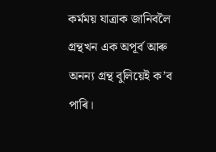কৰ্মময় যাত্ৰাক জানিবলৈ গ্ৰন্থখন এক অপূৰ্ব আৰু অনন্য গ্ৰন্থ বুলিয়েই ক’ব পাৰি।